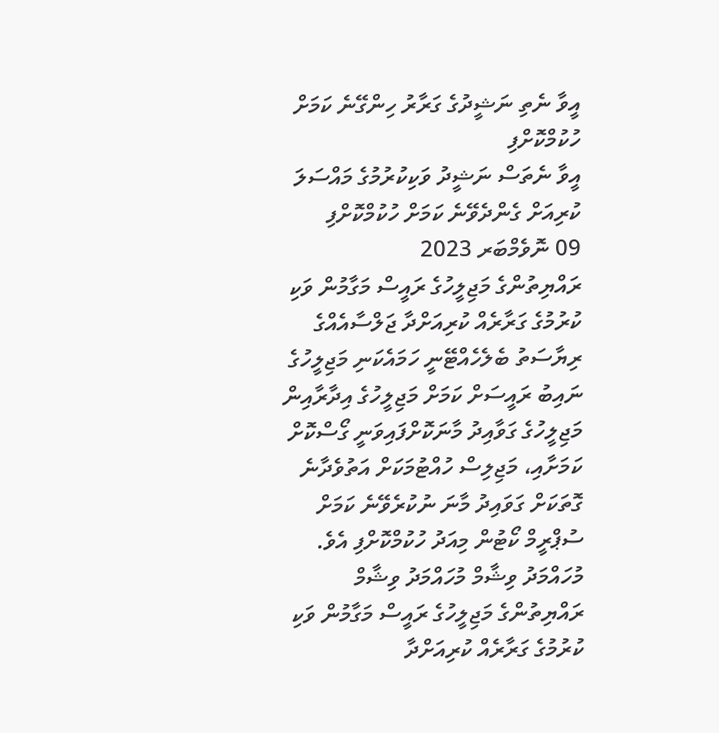އީވާ ނެތި ނަޝީދުގެ ގަރާރު ހިންގޭނެ ކަމަށް ހުކުމްކޮށްފި
އީވާ ނެތަސް ނަޝީދު ވަކިކުރުމުގެ މައްސަލަ ކުރިއަށް ގެންދެވޭނެ ކަމަށް ހުކުމްކޮށްފި
09 ނޮވެމްބަރ 2023
ރައްޔިތުންގެ މަޖިލީހުގެ ރައީސް މަގާމުން ވަކި ކުރުމުގެ ގަރާރެއް ކުރިއަށްދާ ޖަލްސާއެއްގެ ރިޔާސަތު ބެލެހެއްޓޭނީ ހަމައެކަނި މަޖިލީހުގެ ނައިބު ރައީސަށް ކަމަށް މަޖިލީހުގެ އިދާރާއިން މަޖިލީހުގެ ގަވާއިދު މާނަކޮށްފައިވަނީ ގޯސްކޮށް ކަމަށާއި، މަޖިލިސް ހުއްޓުމަކަށް އަތުވެދާނެ ގޮތަކަށް ގަވައިދު މާނަ ނުކުރެވޭނެ ކަމަށް ސުޕްރީމް ކޯޓުން މިއަދު ހުކުމްކޮށްފި އެވެ.
މުހައްމަދު ވިޝާމް މުހައްމަދު ވިޝާމް
ރައްޔިތުންގެ މަޖިލީހުގެ ރައީސް މަގާމުން ވަކި ކުރުމުގެ ގަރާރެއް ކުރިއަށްދާ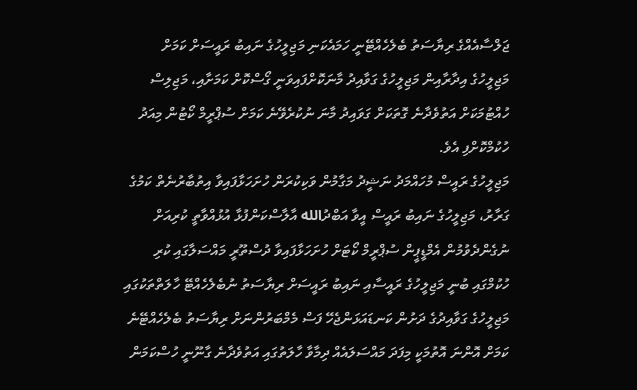ޖަލްސާއެއްގެ ރިޔާސަތު ބެލެހެއްޓޭނީ ހަމައެކަނި މަޖިލީހުގެ ނައިބު ރައީސަށް ކަމަށް މަޖިލީހުގެ އިދާރާއިން މަޖިލީހުގެ ގަވާއިދު މާނަކޮށްފައިވަނީ ގޯސްކޮށް ކަމަށާއި، މަޖިލިސް ހުއްޓުމަކަށް އަތުވެދާނެ ގޮތަކަށް ގަވައިދު މާނަ ނުކުރެވޭނެ ކަމަށް ސުޕްރީމް ކޯޓުން މިއަދު ހުކުމްކޮށްފި އެވެ.
މަޖިލީހުގެ ރައީސް މުހައްމަދު ނަޝީދު މަގާމުން ވަކިކުރަން ހުށަހަޅާފައިވާ އިތުބާރުނެތް ކަމުގެ ގަރާރު، މަޖިލީހުގެ ނައިބު ރައީސް އީވާ އަބްދުالله އާލާސްކަންފުޅާ އުޅުއްވާތީ ކުރިއަށް ނުގެންދެވުމުން އެމްޑީޕީން ސުޕްރީމް ކޯޓަށް ހުށަހަޅާފައިވާ ދުސްތޫރީ މައްސަލާގައި ކުރި ހުކުމްގައި ބުނީ މަޖިލީހުގެ ރައީސާއި ނައިބު ރައީސަށް ރިޔާސަތު ނުބެލެހެއްޓޭ ހާލަތްތަކުގައި މަޖިލީހުގެ ގަވާއިދުގެ ދަށުން ކަނޑައަޅަންޖެހޭ ފަސް މެމްބަރުންނަށް ރިޔާސަތު ބެލެހެއްޓޭނެ ކަމަށް އޮންނަ އޮތުމަކީ މިފަދަ މައްސަލައެއް ދިމާވާ ހާލަތުގައި އަތުވެދާނެ ގާނޫނީ ހުސްކަމަން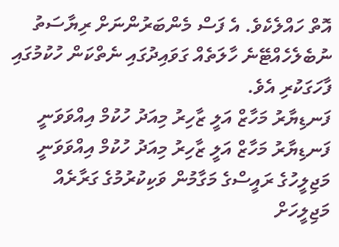އޮތް ހައްލެކެވެ. އެ ފަސް މެންބަރުންނަށް ރިޔާސަތު ނުބެލެހެއްޓޭނެ ހާލަތެއް ގަވައިދުގައި ނެތްކަން ހުކުމުގައި ފާހަގަކުރި އެވެ.
ފަނޑިޔާރު މަހާޒް އަލީ ޒާހިރު މިއަދު ހުކުމް އިއްވަވަނީ
ފަނޑިޔާރު މަހާޒް އަލީ ޒާހިރު މިއަދު ހުކުމް އިއްވަވަނީ
މަޖިލީހުގެ ރައީސްގެ މަގާމުން ވަކިކުރުމުގެ ގަރާރެއް މަޖިލީހަށް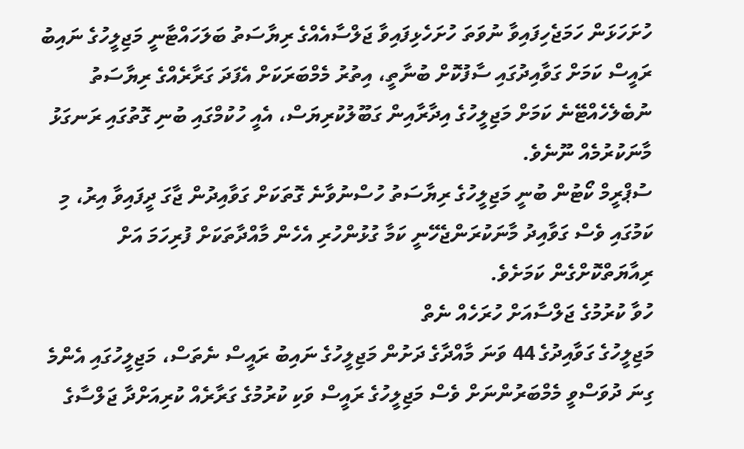ހުށަހަޅަން ހަމަޖެހިފައިވާ ނުވަތަ ހުށަހެޅިފައިވާ ޖަލްސާއެއްގެ ރިޔާސަތު ބަލަހައްޓާނީ މަޖިލީހުގެ ނައިބު ރައީސް ކަމަށް ގަވާއިދުގައި ސާފުކޮށް ބުނާތީ، އިތުރު މެމްބަރަކަށް އެފަދަ ގަރާރެއްގެ ރިޔާސަތު ނުބެލެހެއްޓޭނެ ކަމަށް މަޖިލީހުގެ އިދާރާއިން ގަބޫލުކުރިޔަސް، އެއީ ހުކުމްގައި ބުނި ގޮތުގައި ރަނގަޅު މާނަކުރުމެއް ނޫނެވެ.
ސުޕްރީމް ކޯޓުން ބުނީ މަޖިލީހުގެ ރިޔާސަތު ހުސްނުވާނެ ގޮތަކަށް ގަވާއިދުން ޖާގަ ދީފައިވާ އިރު، މި ކަމުގައި ވެސް ގަވާއިދު މާނަކުރަންޖެހޭނީ ކަމާ ގުޅުންހުރި އެހެން މާއްދާތަކަށް ފުރިހަމަ އަށް ރިއާޔަތްކޮށްގެން ކަމަށެވެ.
ހުވާ ކުރުމުގެ ޖަލްސާއަށް ހުރަހެއް ނެތް
މަޖިލީހުގެ ގަވާއިދުގެ 44 ވަނަ މާއްދާގެ ދަށުން މަޖިލީހުގެ ނައިބު ރައީސް ނެތަސް، މަޖިލީހުގައި އެންމެ ގިނަ ދުވަސްވީ މެމްބަރުންނަށް ވެސް މަޖިލީހުގެ ރައީސް ވަކި ކުރުމުގެ ގަރާރެއް ކުރިއަށްދާ ޖަލްސާގެ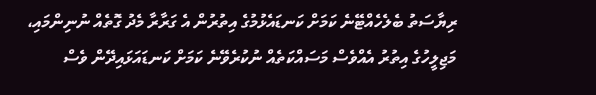ރިޔާސަތު ބެލެހެއްޓޭނެ ކަމަށް ކަނޑައެޅުމުގެ އިތުރުން އެ ގަރާރާ މެދު ގޮތެއް ނުނިންމައި، މަޖިލީހުގެ އިތުރު އެއްވެސް މަސައްކަތެއް ނުކުރެވޭނެ ކަމަށް ކަނޑައަޅައިދޭން ވެސް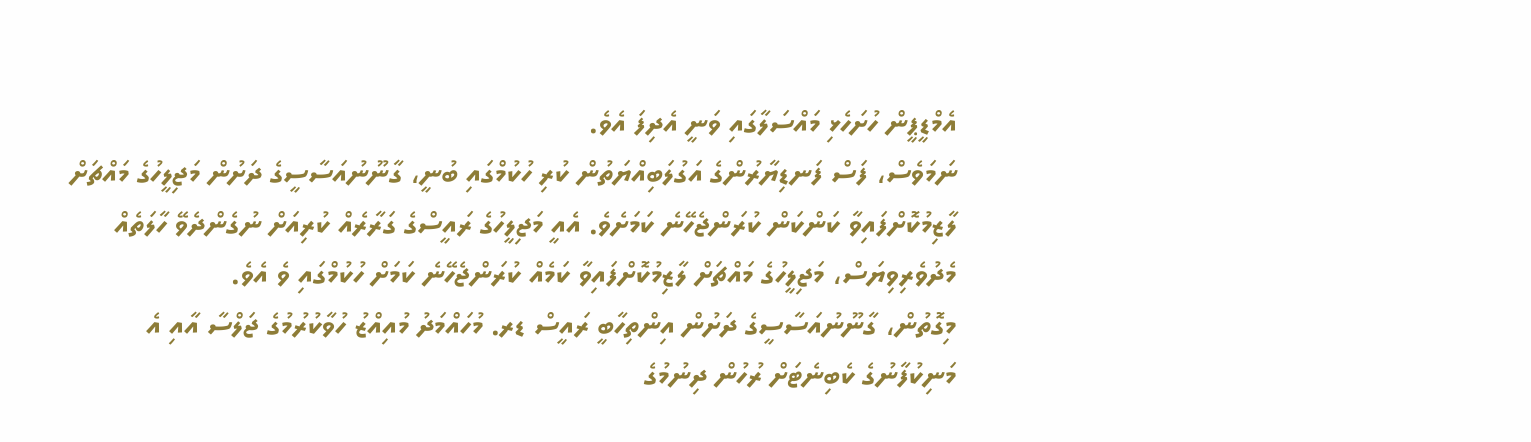އެމްޑީޕީން ހުށަހެޅި މައްސަލާގައި ވަނީ އެދިފަ އެވެ.
ނަމަވެސް، ފަސް ފަނޑިޔާރުންގެ އަގުލަބިއްޔަތުން ކުރި ހުކުމްގައި ބުނީ، ގާނޫނުއަސާސީގެ ދަށުން މަޖިލީހުގެ މައްޗަށް ލާޒިމުކޮށްފައިވާ ކަންކަން ކުރަންޖެހޭނެ ކަމަށެވެ. އެއީ މަޖިލީހުގެ ރައީސްގެ ގަރާރެއް ކުރިއަށް ނުގެންދެވޭ ހާލަތެއް މެދުވެރިވިޔަސް، މަޖިލީހުގެ މައްޗަށް ލާޒިމުކޮށްފައިވާ ކަމެއް ކުރަންޖެހޭނެ ކަމަށް ހުކުމްގައި ވެ އެވެ.
މިގޮތުން، ގާނޫނުއަސާސީގެ ދަށުން އިންތިހާބީ ރައީސް ޑރ. މުހައްމަދު މުއިއްޒު ހުވާކުރުމުގެ ޖަލްސާ އާއި އެ މަނިކުފާނުގެ ކެބިނެޓަށް ރުހުން ދިނުމުގެ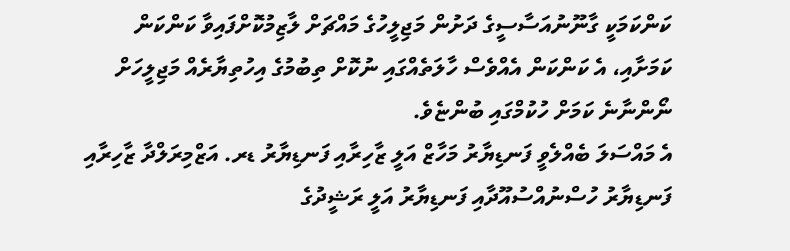ކަންކަމަކީ ގާނޫނުއަސާސީގެ ދަށުން މަޖިލީހުގެ މައްޗަށް ލާޒިމުކޮށްފައިވާ ކަންކަން ކަމަށާއި، އެ ކަންކަން އެއްވެސް ހާލަތެއްގައި ނުކޮށް ތިބުމުގެ އިހުތިޔާރެއް މަޖިލީހަށް ނޯންނާނެ ކަމަށް ހުކުމްގައި ބުންޏެވެ.
އެ މައްސަލަ ބެއްލެވީ ފަނޑިޔާރު މަހާޒް އަލީ ޒާހިރާއި ފަނޑިޔާރު ޑރ. އަޒްމިރަލްދާ ޒާހިރާއި ފަނޑިޔާރު ހުސްނުއްސުއޫދާއި ފަނޑިޔާރު އަލީ ރަޝީދުގެ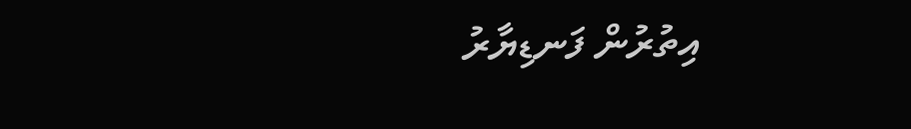އިތުރުން ފަނޑިޔާރު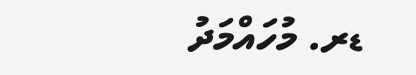ޑރ. މުހައްމަދު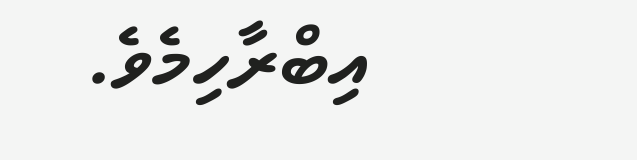އިބްރާހިމެވެ.